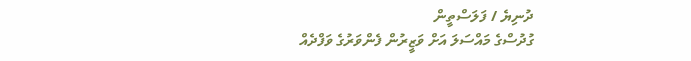ދުނިޔެ / ފަލަސްތީން
ގުދުސްގެ މައްސަލަ އަށް ވަޒީރުން ފެންވަރުގެ ވަފްދެއް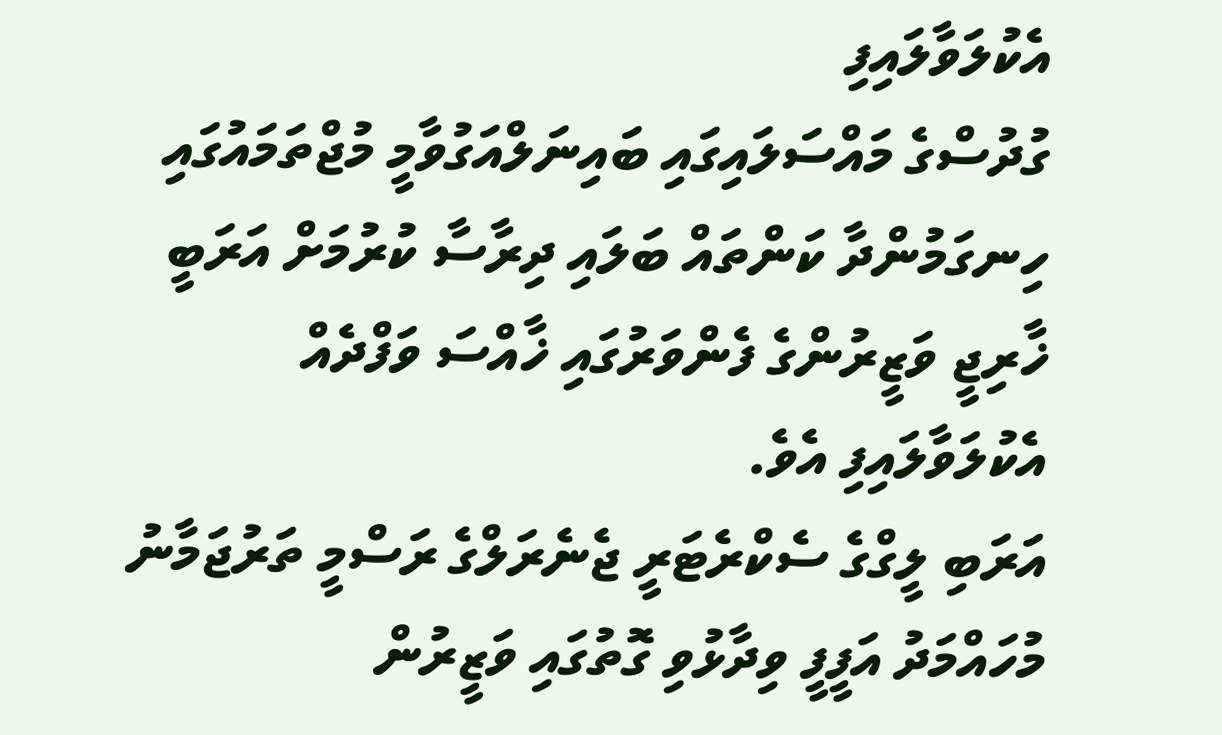އެކުލަވާލައިފި
ގުދުސްގެ މައްސަލައިގައި ބައިނަލްއަގުވާމީ މުޖްތަމައުގައި ހިނގަމުންދާ ކަންތައް ބަލައި ދިރާސާ ކުރުމަށް އަރަބީ ޚާރިޖީ ވަޒީރުންގެ ފެންވަރުގައި ޚާއްސަ ވަފްދެއް އެކުލަވާލައިފި އެވެ.
އަރަބި ލީގްގެ ސެކްރެޓަރީ ޖެނެރަލްގެ ރަސްމީ ތަރުޖަމާނު މުހައްމަދު އަފީފީ ވިދާޅުވި ގޮތުގައި ވަޒީރުން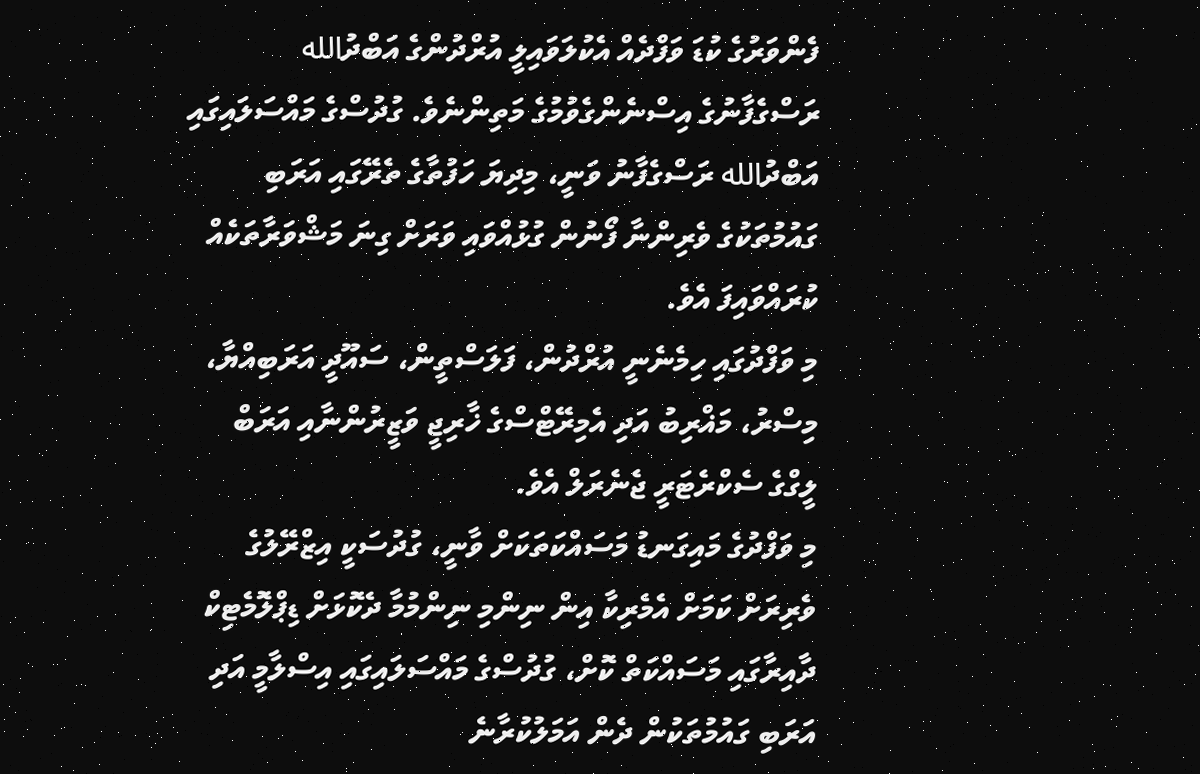ފެންވަރުގެ ކުޑަ ވަފްދެއް އެކުލަވައިލީ އުރްދުންގެ އަބްދުالله ރަސްގެފާނުގެ އިސްނެންގެވުމުގެ މަތިންނެވެ. ގުދުސްގެ މައްސަލައިގައި އަބްދުالله ރަސްގެފާނު ވަނީ، މިދިޔަ ހަފުތާގެ ތެރޭގައި އަރަބި ގައުމުތަކުގެ ވެރިންނާ ފޯނުން ގުޅުއްވައި ވަރަށް ގިނަ މަޝްވަރާތަކެއް ކުރައްވައިފަ އެވެ.
މި ވަފްދުގައި ހިމެނެނީ އުރްދުން، ފަލަސްތީން، ސައޫދީ އަރަބިއްޔާ، މިސްރު، މަޣްރިބު އަދި އެމިރޭޓްސްގެ ޚާރިޖީ ވަޒީރުންނާއި އަރަބް ލީގްގެ ސެކްރެޓަރީ ޖެނެރަލް އެވެ.
މި ވަފްދުގެ މައިގަނޑު މަސައްކަތަކަށް ވާނީ، ގުދުސަކީ އިޒްރޭލުގެ ވެރިރަށް ކަމަށް އެމެރިކާ އިން ނިންމި ނިންމުމާ ދެކޮޅަށް ޑިޕްލޮމެޓިކް ދާއިރާގައި މަސައްކަތް ކޮށް، ގުދުސްގެ މައްސަލައިގައި އިސްލާމީ އަދި އަރަބި ގައުމުތަކުން ދެން އަމަލުކުރާނެ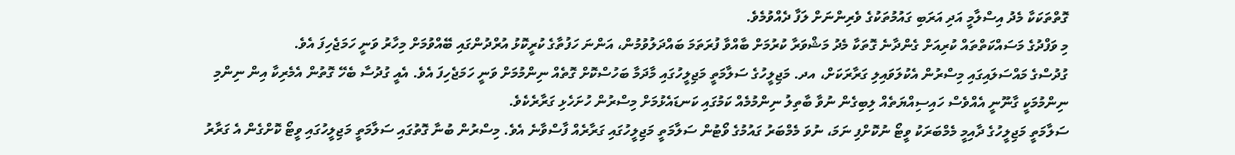ގޮތްތަކަކާ މެދު އިސްލާމީ އަދި އަރަބި ގައުމުތަކުގެ ވެރިންނަށް ލަފާ ދެއްވުމެވެ.
މި ވަފްދުގެ މަސައްކަތްތައް ކުރިއަށް ގެންދާނެ ގޮތަކާ މެދު މަޝްވަރާ ކުރުމަށް ބާއްވާ ފުރަތަމަ ބައްދަލުވުމުން، އަންނަ ހަފުތާގެ ކުރީކޮޅު އުރްދުންގައި ބޭއްވުމަށް މިހާރު ވަނީ ހަމަޖެހިފަ އެވެ.
ގުދުސްގެ މައްސަލައިގައި މިސްރުން އެކުލަވައިލި ގަރާރަކަށް، އދ. މަޖިލީހުގެ ސަލާމަތީ މަޖިލީހުގައި މާދަމާ ބަހުސްކޮށް ގޮތެއް ނިންމުމަށް ވަނީ ހަމަޖެހިފަ އެވެ. އެއީ ގުދުސާ ބެހޭ ގޮތުން އެމެރިކާ އިން ނިންމި ނިންމުމަކީ ގާނޫނީ އެއްވެސް ހައިސިއްޔަތެއް ލިބިގެން ނުވާ ބާތިލު ނިންމުމެއް ކަމުގައި ކަނޑައެޅުމަށް މިސްރުން ހުށަހެޅި ގަރާރެކެވެ.
ސަލާމަތީ މަޖިލީހުގެ ދާއިމީ މެމްބަރަކު ވީޓޯ ނުކޮށްފި ނަމަ، ނުވަ މެމްބަރު ގައުމުގެ ވޯޓުން ސަލާމަތީ މަޖިލީހުގައި ގަރާރެއް ފާސްވާނެ އެވެ. މިސްރުން ބުނާ ގޮތުގައި ސަލާމަތީ މަޖިލީހުގައި ވީޓޯ ކޮށްގެން އެ ގަރާރު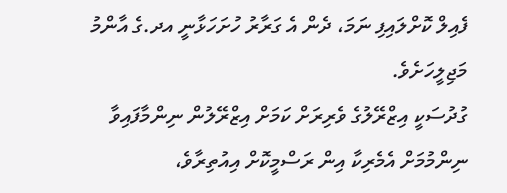ފެއިލް ކޮށްލައިފި ނަމަ، ދެން އެ ގަރާރު ހުށަހަޅާނީ އދ.ގެ އާންމު މަޖިލީހަށެވެ.
ގުދުސަކީ އިޒްރޭލުގެ ވެރިރަށް ކަމަށް އިޒްރޭލުން ނިންމާފައިވާ ނިންމުމަށް އެމެރިކާ އިން ރަސްމީކޮށް އިއުތިރާވެ،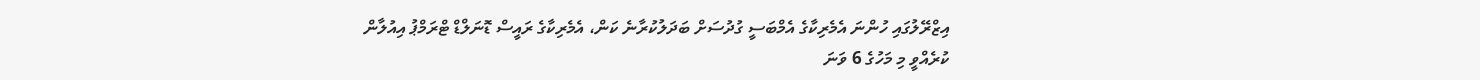އިޒްރޭލުގައި ހުންނަ އެމެރިކާގެ އެމްބަސީ ގުދުސަށް ބަދަލުކުރާނެ ކަން، އެމެރިކާގެ ރައީސް ޑޮނަލްޑް ޓްރަމްޕު އިއުލާން ކުރެއްވީ މި މަހުގެ 6 ވަނަ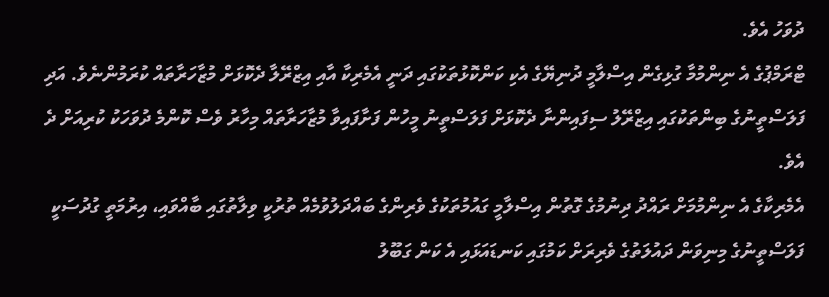ދުވަހު އެވެ.
ޓްރަމްޕުގެ އެ ނިންމުމާ ގުޅިގެން އިސްލާމީ ދުނިޔޭގެ އެކި ކަންކޮޅުތަކުގައި ދަނީ އެމެރިކާ އާއި އިޒްރޭލާ ދެކޮޅަށް މުޒާހަރާތައް ކުރަމުންނެވެ. އަދި ފަލަސްތީނުގެ ބިންތަކުގައި އިޒްރޭލު ސިފައިންނާ ދެކޮޅަށް ފަލަސްތީނު މީހުން ފަށާފައިވާ މުޒާހަރާތައް މިހާރު ވެސް ކޮންމެ ދުވަހަކު ކުރިއަށް ދެ އެވެ.
އެމެރިކާގެ އެ ނިންމުމަށް ރައްދު ދިނުމުގެ ގޮތުން އިސްލާމީ ގައުމުތަކުގެ ވެރިންގެ ބައްދަލުވުމެއް ތުރުކީ ވިލާތުގައި ބާއްވައި، އިރުމަތީ ގުދުސަކީ ފަލަސްތީނުގެ މިނިވަން ދައުލަތުގެ ވެރިރަށް ކަމުގައި ކަނޑައަޅައި އެ ކަން ގަބޫލު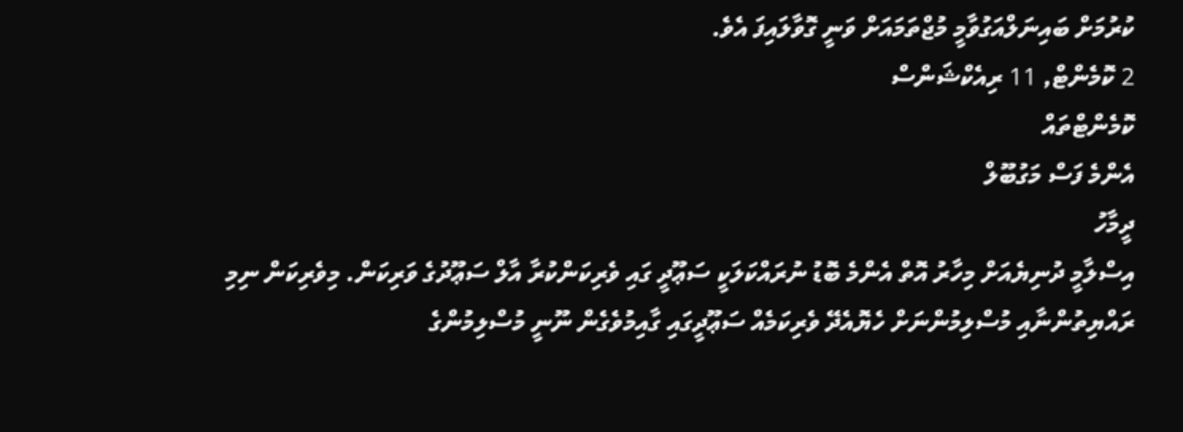ކުރުމަށް ބައިނަލްއަގުވާމީ މުޖްތަމައަށް ވަނީ ގޮވާލައިފަ އެވެ.
2 ކޮމެންޓް, 11 ރިއެކްޝަންސް
ކޮމެންޓްތައް
އެންމެ ފަސް މަގުބޫލް
ދީމާހު
އިސްލާމީ ދުނިޔެއަށް މިހާރު އޮތް އެންމެ ބޮޑު ނުރައްކަލަކީ ސަޢޫދީ ގައި ވެރިކަންކުރާ އާލް ސަޢޫދުގެ ވަރިކަން. މިވެރިކަން ނިމި ރައްޔިތުންނާއި މުސްލިމުންނަށް ހެޔޮއެދޭ ވެރިކަމެއް ސަޢޫދީގައި ގާއިމުވެގެން ނޫނީ މުސްލިމުންގެ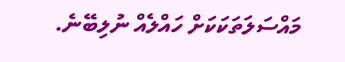މައްސަލަތަކަކަށް ހައްލެއް ނުލިބޭނެ.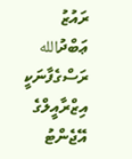ރައުޒު
ޢަބްދުالله ރަސްގެފާނަކީ އިޒްރާއީލްގެ އޭޖެންޓު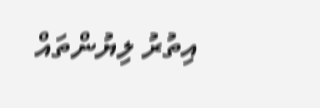އިތުރު ލިޔުންތައް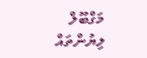މަގްބޫލް ލިޔުންތައް